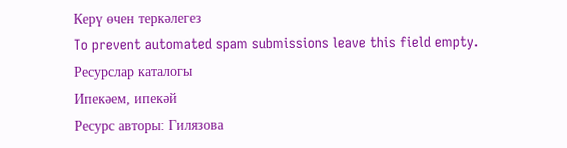Керү өчен теркәлегез
To prevent automated spam submissions leave this field empty.
Ресурслар каталогы
Ипекәем, ипекәй
Ресурс авторы: Гилязова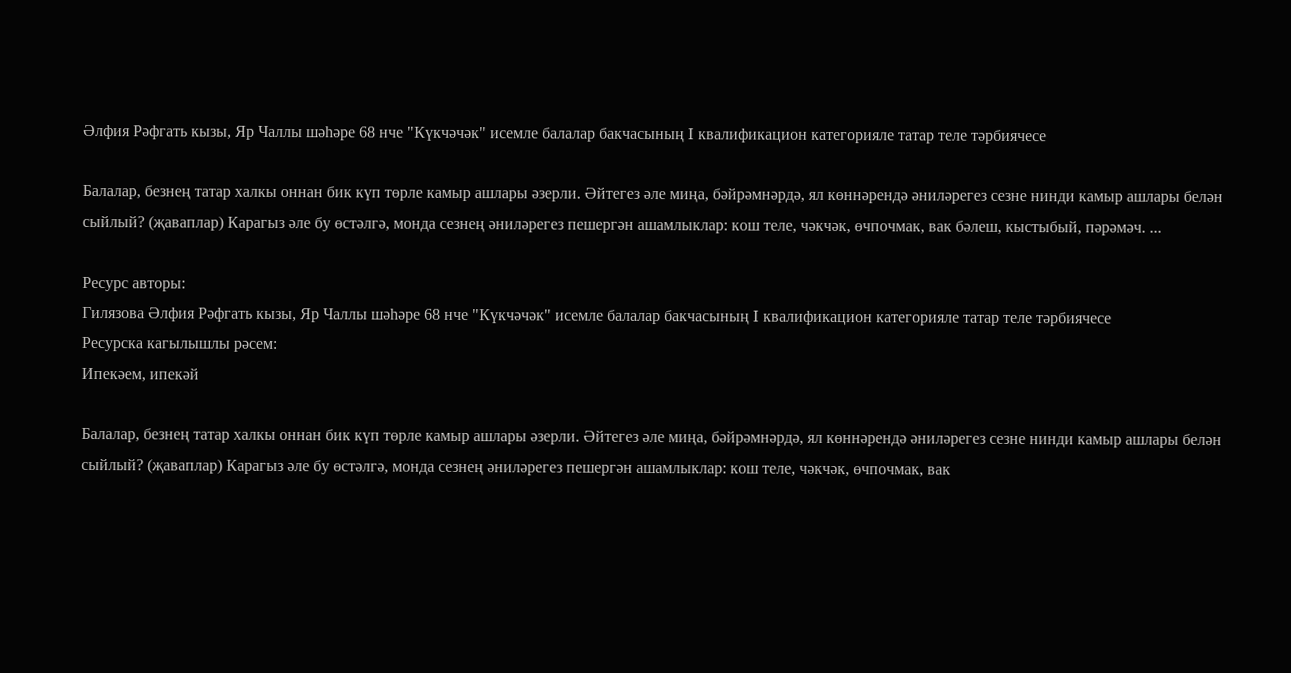Әлфия Рәфгать кызы, Яр Чаллы шәһәре 68 нче "Күкчәчәк" исемле балалар бакчасының I квалификацион категорияле татар теле тәрбиячесе

Балалар, безнең татар халкы оннан бик күп төрле камыр ашлары әзерли. Әйтегез әле миңа, бәйрәмнәрдә, ял көннәрендә әниләрегез сезне нинди камыр ашлары белән сыйлый? (җаваплар) Карагыз әле бу өстәлгә, монда сезнең әниләрегез пешергән ашамлыклар: кош теле, чәкчәк, өчпочмак, вак бәлеш, кыстыбый, пәрәмәч. ...

Ресурс авторы:
Гилязова Әлфия Рәфгать кызы, Яр Чаллы шәһәре 68 нче "Күкчәчәк" исемле балалар бакчасының I квалификацион категорияле татар теле тәрбиячесе
Ресурска кагылышлы рәсем:
Ипекәем, ипекәй

Балалар, безнең татар халкы оннан бик күп төрле камыр ашлары әзерли. Әйтегез әле миңа, бәйрәмнәрдә, ял көннәрендә әниләрегез сезне нинди камыр ашлары белән сыйлый? (җаваплар) Карагыз әле бу өстәлгә, монда сезнең әниләрегез пешергән ашамлыклар: кош теле, чәкчәк, өчпочмак, вак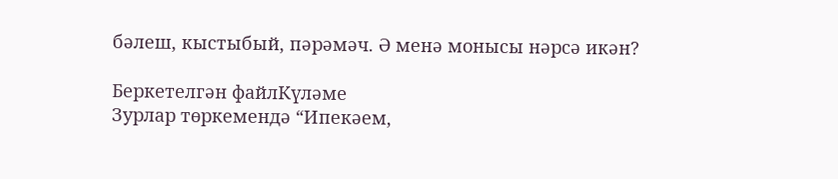бәлеш, кыстыбый, пәрәмәч. Ә менә монысы нәрсә икән?

Беркетелгән файлКүләме
Зурлар төркемендә “Ипекәем,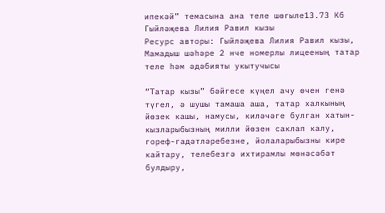ипекәй” темасына ана теле шөгыле13.73 Кб
Гыйләҗева Лилия Равил кызы
Ресурс авторы: Гыйләҗева Лилия Равил кызы, Мамадыш шәһәре 2 нче номерлы лицееның татар теле һәм әдәбияты укытучысы

“Татар кызы” бәйгесе күңел ачу өчен генә түгел, ә шушы тамаша аша, татар халкының йөзек кашы, намусы, киләчәге булган хатын- кызларыбызның милли йөзен саклап калу, гореф-гадәтләребезне, йолаларыбызны кире кайтару, телебезгә ихтирамлы мөнәсәбәт булдыру,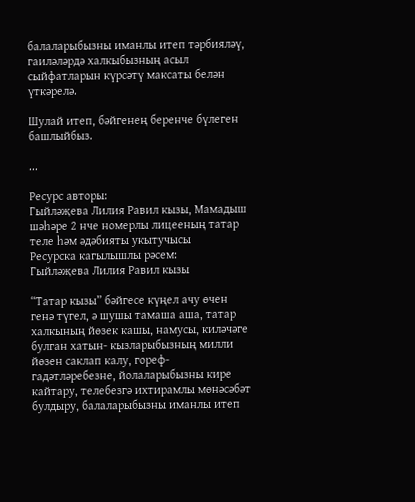балаларыбызны иманлы итеп тәрбияләү, гаиләләрдә халкыбызның асыл сыйфатларын күрсәтү максаты белән үткәрелә.

Шулай итеп, бәйгенең беренче бүлеген башлыйбыз.

...

Ресурс авторы:
Гыйләҗева Лилия Равил кызы, Мамадыш шәһәре 2 нче номерлы лицееның татар теле һәм әдәбияты укытучысы
Ресурска кагылышлы рәсем:
Гыйләҗева Лилия Равил кызы

“Татар кызы” бәйгесе күңел ачу өчен генә түгел, ә шушы тамаша аша, татар халкының йөзек кашы, намусы, киләчәге булган хатын- кызларыбызның милли йөзен саклап калу, гореф-гадәтләребезне, йолаларыбызны кире кайтару, телебезгә ихтирамлы мөнәсәбәт булдыру, балаларыбызны иманлы итеп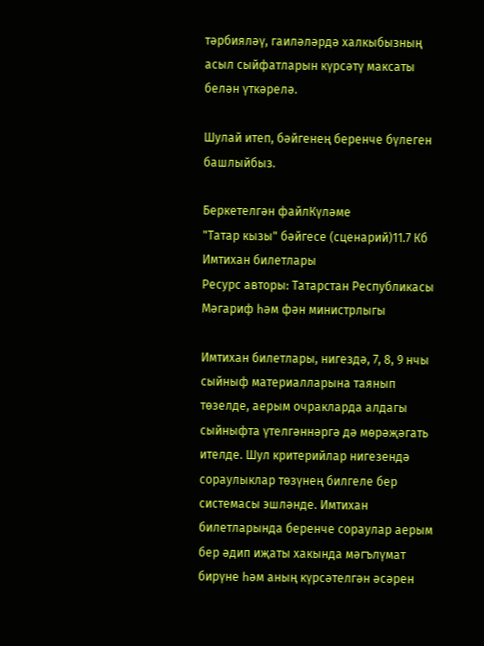тәрбияләү, гаиләләрдә халкыбызның асыл сыйфатларын күрсәтү максаты белән үткәрелә.

Шулай итеп, бәйгенең беренче бүлеген башлыйбыз.

Беркетелгән файлКүләме
"Татар кызы" бәйгесе (сценарий)11.7 Кб
Имтихан билетлары
Ресурс авторы: Татарстан Республикасы Мәгариф һәм фән министрлыгы

Имтихан билетлары, нигездә, 7, 8, 9 нчы сыйныф материалларына таянып төзелде, аерым очракларда алдагы сыйныфта үтелгәннәргә дә мөрәҗәгать ителде. Шул критерийлар нигезендә сораулыклар төзүнең билгеле бер системасы эшләнде. Имтихан билетларында беренче сораулар аерым бер әдип иҗаты хакында мәгълүмат бирүне һәм аның күрсәтелгән әсәрен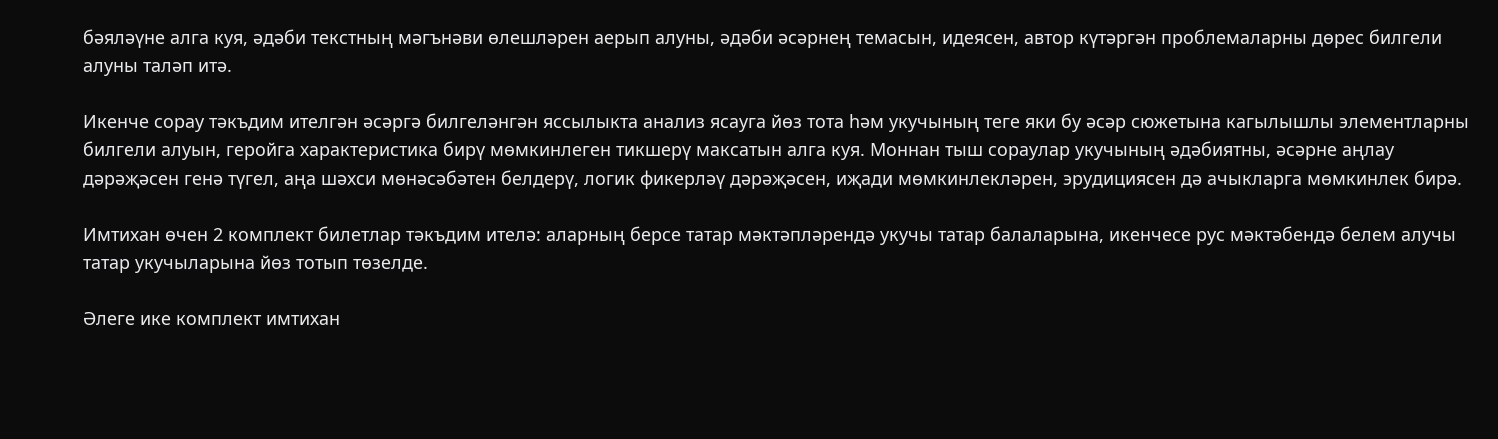бәяләүне алга куя, әдәби текстның мәгънәви өлешләрен аерып алуны, әдәби әсәрнең темасын, идеясен, автор күтәргән проблемаларны дөрес билгели алуны таләп итә.

Икенче сорау тәкъдим ителгән әсәргә билгеләнгән яссылыкта анализ ясауга йөз тота һәм укучының теге яки бу әсәр сюжетына кагылышлы элементларны билгели алуын, геройга характеристика бирү мөмкинлеген тикшерү максатын алга куя. Моннан тыш сораулар укучының әдәбиятны, әсәрне аңлау дәрәҗәсен генә түгел, аңа шәхси мөнәсәбәтен белдерү, логик фикерләү дәрәҗәсен, иҗади мөмкинлекләрен, эрудициясен дә ачыкларга мөмкинлек бирә.

Имтихан өчен 2 комплект билетлар тәкъдим ителә: аларның берсе татар мәктәпләрендә укучы татар балаларына, икенчесе рус мәктәбендә белем алучы татар укучыларына йөз тотып төзелде.

Әлеге ике комплект имтихан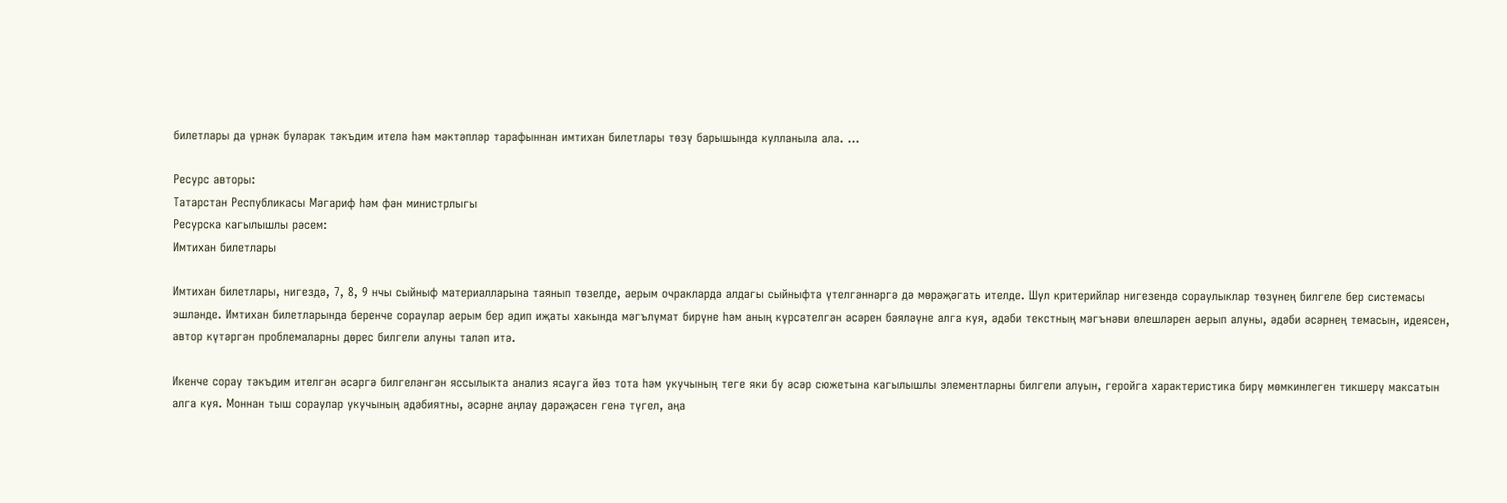билетлары да үрнәк буларак тәкъдим ителә һәм мәктәпләр тарафыннан имтихан билетлары төзү барышында кулланыла ала. ...

Ресурс авторы:
Татарстан Республикасы Мәгариф һәм фән министрлыгы
Ресурска кагылышлы рәсем:
Имтихан билетлары

Имтихан билетлары, нигездә, 7, 8, 9 нчы сыйныф материалларына таянып төзелде, аерым очракларда алдагы сыйныфта үтелгәннәргә дә мөрәҗәгать ителде. Шул критерийлар нигезендә сораулыклар төзүнең билгеле бер системасы эшләнде. Имтихан билетларында беренче сораулар аерым бер әдип иҗаты хакында мәгълүмат бирүне һәм аның күрсәтелгән әсәрен бәяләүне алга куя, әдәби текстның мәгънәви өлешләрен аерып алуны, әдәби әсәрнең темасын, идеясен, автор күтәргән проблемаларны дөрес билгели алуны таләп итә.

Икенче сорау тәкъдим ителгән әсәргә билгеләнгән яссылыкта анализ ясауга йөз тота һәм укучының теге яки бу әсәр сюжетына кагылышлы элементларны билгели алуын, геройга характеристика бирү мөмкинлеген тикшерү максатын алга куя. Моннан тыш сораулар укучының әдәбиятны, әсәрне аңлау дәрәҗәсен генә түгел, аңа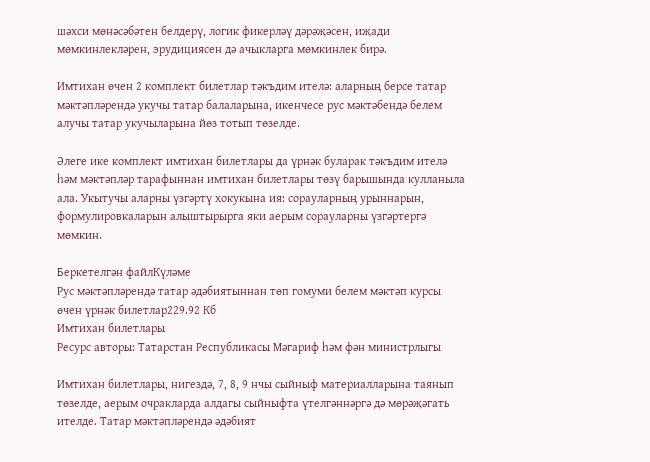шәхси мөнәсәбәтен белдерү, логик фикерләү дәрәҗәсен, иҗади мөмкинлекләрен, эрудициясен дә ачыкларга мөмкинлек бирә.

Имтихан өчен 2 комплект билетлар тәкъдим ителә: аларның берсе татар мәктәпләрендә укучы татар балаларына, икенчесе рус мәктәбендә белем алучы татар укучыларына йөз тотып төзелде.

Әлеге ике комплект имтихан билетлары да үрнәк буларак тәкъдим ителә һәм мәктәпләр тарафыннан имтихан билетлары төзү барышында кулланыла ала. Укытучы аларны үзгәртү хокукына ия: сорауларның урыннарын, формулировкаларын алыштырырга яки аерым сорауларны үзгәртергә мөмкин.

Беркетелгән файлКүләме
Рус мәктәпләрендә татар әдәбиятыннан төп гомуми белем мәктәп курсы өчен үрнәк билетлар229.92 Кб
Имтихан билетлары
Ресурс авторы: Татарстан Республикасы Мәгариф һәм фән министрлыгы

Имтихан билетлары, нигездә, 7, 8, 9 нчы сыйныф материалларына таянып төзелде, аерым очракларда алдагы сыйныфта үтелгәннәргә дә мөрәҗәгать ителде. Татар мәктәпләрендә әдәбият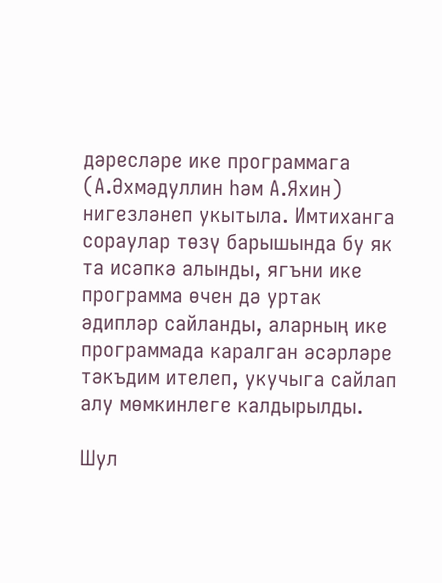дәресләре ике программага (А.Әхмәдуллин һәм А.Яхин) нигезләнеп укытыла. Имтиханга сораулар төзү барышында бу як та исәпкә алынды, ягъни ике программа өчен дә уртак әдипләр сайланды, аларның ике программада каралган әсәрләре тәкъдим ителеп, укучыга сайлап алу мөмкинлеге калдырылды.

Шул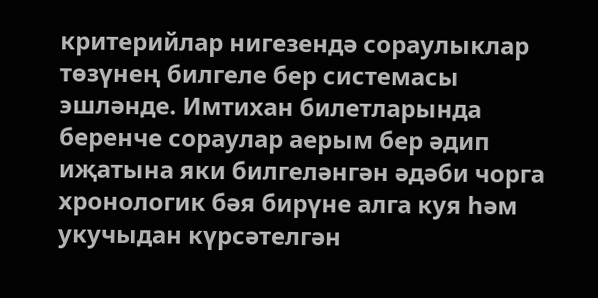критерийлар нигезендә сораулыклар төзүнең билгеле бер системасы эшләнде. Имтихан билетларында беренче сораулар аерым бер әдип иҗатына яки билгеләнгән әдәби чорга хронологик бәя бирүне алга куя һәм укучыдан күрсәтелгән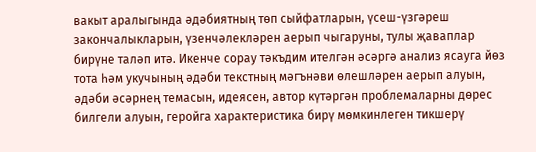вакыт аралыгында әдәбиятның төп сыйфатларын, үсеш-үзгәреш закончалыкларын, үзенчәлекләрен аерып чыгаруны, тулы җаваплар бирүне таләп итә. Икенче сорау тәкъдим ителгән әсәргә анализ ясауга йөз тота һәм укучының әдәби текстның мәгънәви өлешләрен аерып алуын, әдәби әсәрнең темасын, идеясен, автор күтәргән проблемаларны дөрес билгели алуын, геройга характеристика бирү мөмкинлеген тикшерү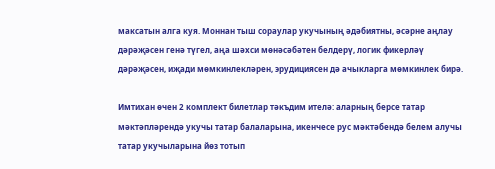максатын алга куя. Моннан тыш сораулар укучының әдәбиятны, әсәрне аңлау дәрәҗәсен генә түгел, аңа шәхси мөнәсәбәтен белдерү, логик фикерләү дәрәҗәсен, иҗади мөмкинлекләрен, эрудициясен дә ачыкларга мөмкинлек бирә.

Имтихан өчен 2 комплект билетлар тәкъдим ителә: аларның берсе татар мәктәпләрендә укучы татар балаларына, икенчесе рус мәктәбендә белем алучы татар укучыларына йөз тотып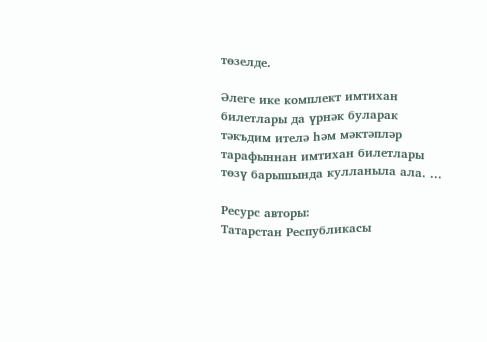төзелде.

Әлеге ике комплект имтихан билетлары да үрнәк буларак тәкъдим ителә һәм мәктәпләр тарафыннан имтихан билетлары төзү барышында кулланыла ала. ...

Ресурс авторы:
Татарстан Республикасы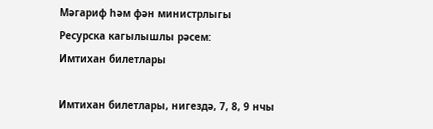Мәгариф һәм фән министрлыгы
Ресурска кагылышлы рәсем:
Имтихан билетлары

Имтихан билетлары, нигездә, 7, 8, 9 нчы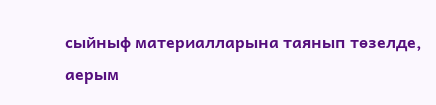сыйныф материалларына таянып төзелде, аерым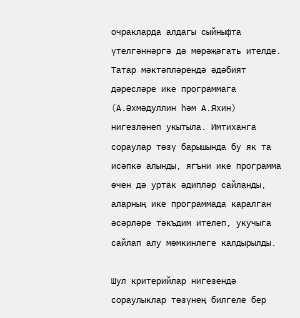очракларда алдагы сыйныфта үтелгәннәргә дә мөрәҗәгать ителде. Татар мәктәпләрендә әдәбият дәресләре ике программага (А.Әхмәдуллин һәм А.Яхин) нигезләнеп укытыла. Имтиханга сораулар төзү барышында бу як та исәпкә алынды, ягъни ике программа өчен дә уртак әдипләр сайланды, аларның ике программада каралган әсәрләре тәкъдим ителеп, укучыга сайлап алу мөмкинлеге калдырылды.

Шул критерийлар нигезендә сораулыклар төзүнең билгеле бер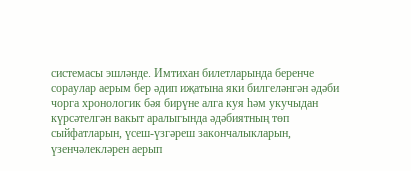системасы эшләнде. Имтихан билетларында беренче сораулар аерым бер әдип иҗатына яки билгеләнгән әдәби чорга хронологик бәя бирүне алга куя һәм укучыдан күрсәтелгән вакыт аралыгында әдәбиятның төп сыйфатларын, үсеш-үзгәреш закончалыкларын, үзенчәлекләрен аерып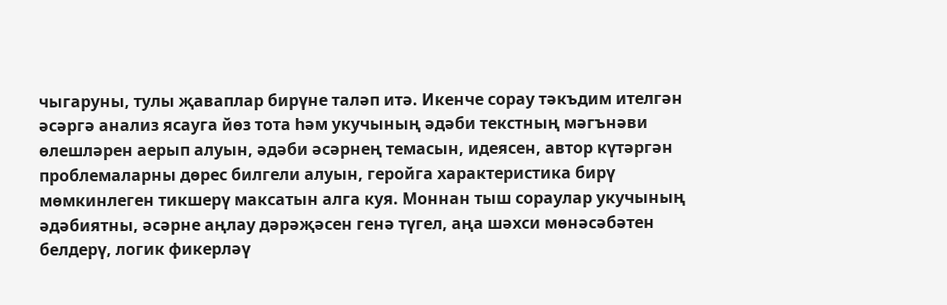чыгаруны, тулы җаваплар бирүне таләп итә. Икенче сорау тәкъдим ителгән әсәргә анализ ясауга йөз тота һәм укучының әдәби текстның мәгънәви өлешләрен аерып алуын, әдәби әсәрнең темасын, идеясен, автор күтәргән проблемаларны дөрес билгели алуын, геройга характеристика бирү мөмкинлеген тикшерү максатын алга куя. Моннан тыш сораулар укучының әдәбиятны, әсәрне аңлау дәрәҗәсен генә түгел, аңа шәхси мөнәсәбәтен белдерү, логик фикерләү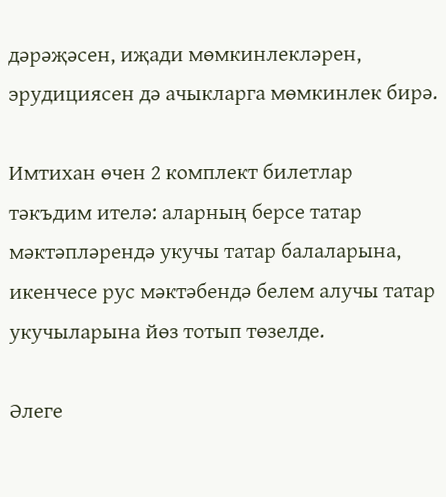дәрәҗәсен, иҗади мөмкинлекләрен, эрудициясен дә ачыкларга мөмкинлек бирә.

Имтихан өчен 2 комплект билетлар тәкъдим ителә: аларның берсе татар мәктәпләрендә укучы татар балаларына, икенчесе рус мәктәбендә белем алучы татар укучыларына йөз тотып төзелде.

Әлеге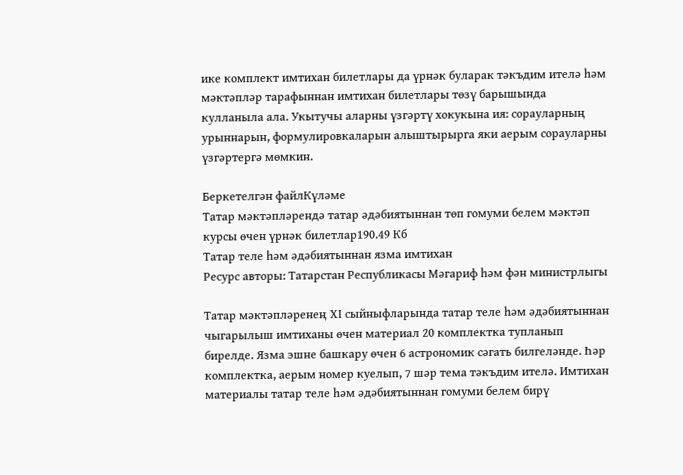ике комплект имтихан билетлары да үрнәк буларак тәкъдим ителә һәм мәктәпләр тарафыннан имтихан билетлары төзү барышында кулланыла ала. Укытучы аларны үзгәртү хокукына ия: сорауларның урыннарын, формулировкаларын алыштырырга яки аерым сорауларны үзгәртергә мөмкин.

Беркетелгән файлКүләме
Татар мәктәпләрендә татар әдәбиятыннан төп гомуми белем мәктәп курсы өчен үрнәк билетлар190.49 Кб
Татар теле һәм әдәбиятыннан язма имтихан
Ресурс авторы: Татарстан Республикасы Мәгариф һәм фән министрлыгы

Татар мәктәпләренең ХI сыйныфларында татар теле һәм әдәбиятыннан чыгарылыш имтиханы өчен материал 20 комплектка тупланып бирелде. Язма эшне башкару өчен 6 астрономик сәгать билгеләнде. Һәр комплектка, аерым номер куелып, 7 шәр тема тәкъдим ителә. Имтихан материалы татар теле һәм әдәбиятыннан гомуми белем бирү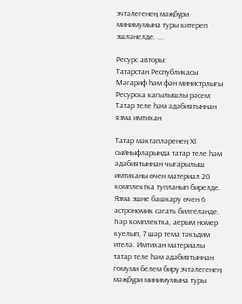эчтәлегенең мәҗбүри минимумына туры китереп эшләнелде. ...

Ресурс авторы:
Татарстан Республикасы Мәгариф һәм фән министрлыгы
Ресурска кагылышлы рәсем:
Татар теле һәм әдәбиятыннан язма имтихан

Татар мәктәпләренең ХI сыйныфларында татар теле һәм әдәбиятыннан чыгарылыш имтиханы өчен материал 20 комплектка тупланып бирелде. Язма эшне башкару өчен 6 астрономик сәгать билгеләнде. Һәр комплектка, аерым номер куелып, 7 шәр тема тәкъдим ителә. Имтихан материалы татар теле һәм әдәбиятыннан гомуми белем бирү эчтәлегенең мәҗбүри минимумына туры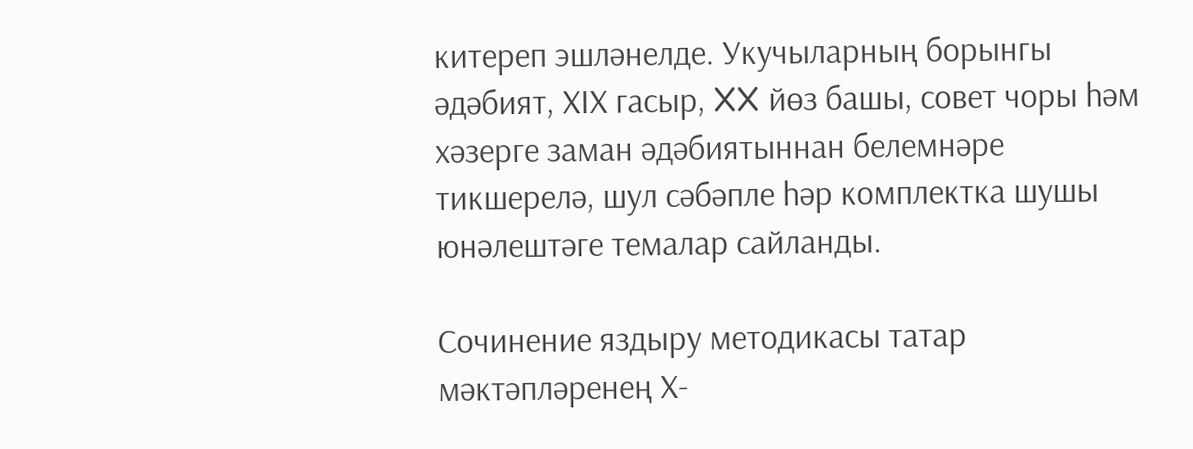китереп эшләнелде. Укучыларның борынгы әдәбият, ХIХ гасыр, XX йөз башы, совет чоры һәм хәзерге заман әдәбиятыннан белемнәре тикшерелә, шул сәбәпле һәр комплектка шушы юнәлештәге темалар сайланды.

Сочинение яздыру методикасы татар мәктәпләренең Х-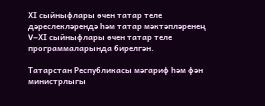ХI сыйныфлары өчен татар теле дәреслекләрендә һәм татар мәктәпләренең V–ХI сыйныфлары өчен татар теле программаларында бирелгән.

Татарстан Республикасы мәгариф һәм фән министрлыгы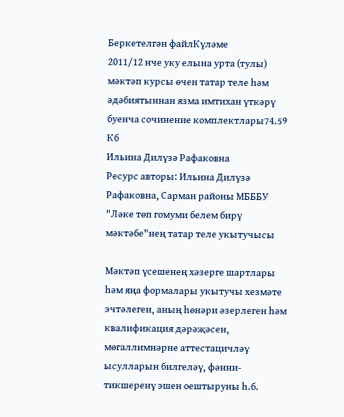Беркетелгән файлКүләме
2011/12 нче уку елына урта (тулы) мәктәп курсы өчен татар теле һәм әдәбиятыннан язма имтихан үткәрү буенча сочинение комплектлары74.59 Кб
Ильина Дилүзә Рафаковна
Ресурс авторы: Ильина Дилүзә Рафаковна, Сарман районы МБББУ "Ләке төп гомуми белем бирү мәктәбе"нең татар теле укытучысы

Мәктәп үсешенең хәзерге шартлары һәм яңа формалары укытучы хезмәте эчтәлеген, аның һөнәри әзерлеген һәм квалификация дәрәҗәсен, мөгаллимнәрне аттестацичләү ысулларын билгеләү, фәнни-тикшеренү эшен оештыруны һ.б.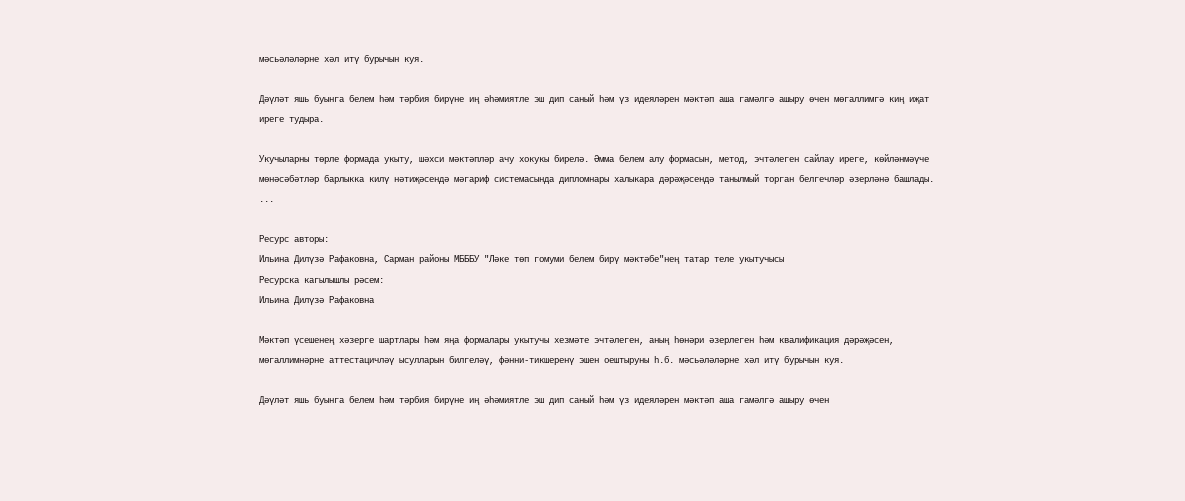мәсьәләләрне хәл итү бурычын куя.

Дәүләт яшь буынга белем һәм тәрбия бирүне иң әһәмиятле эш дип саный һәм үз идеяләрен мәктәп аша гамәлгә ашыру өчен мөгаллимгә киң иҗат иреге тудыра.

Укучыларны төрле формада укыту, шәхси мәктәпләр ачу хокукы бирелә. Әмма белем алу формасын, метод, эчтәлеген сайлау иреге, көйләнмәүче мөнәсәбәтләр барлыкка килү нәтиҗәсендә мәгариф системасында дипломнары халыкара дәрәҗәсендә танылмый торган белгечләр әзерләнә башлады. ...

Ресурс авторы:
Ильина Дилүзә Рафаковна, Сарман районы МБББУ "Ләке төп гомуми белем бирү мәктәбе"нең татар теле укытучысы
Ресурска кагылышлы рәсем:
Ильина Дилүзә Рафаковна

Мәктәп үсешенең хәзерге шартлары һәм яңа формалары укытучы хезмәте эчтәлеген, аның һөнәри әзерлеген һәм квалификация дәрәҗәсен, мөгаллимнәрне аттестацичләү ысулларын билгеләү, фәнни-тикшеренү эшен оештыруны һ.б. мәсьәләләрне хәл итү бурычын куя.

Дәүләт яшь буынга белем һәм тәрбия бирүне иң әһәмиятле эш дип саный һәм үз идеяләрен мәктәп аша гамәлгә ашыру өчен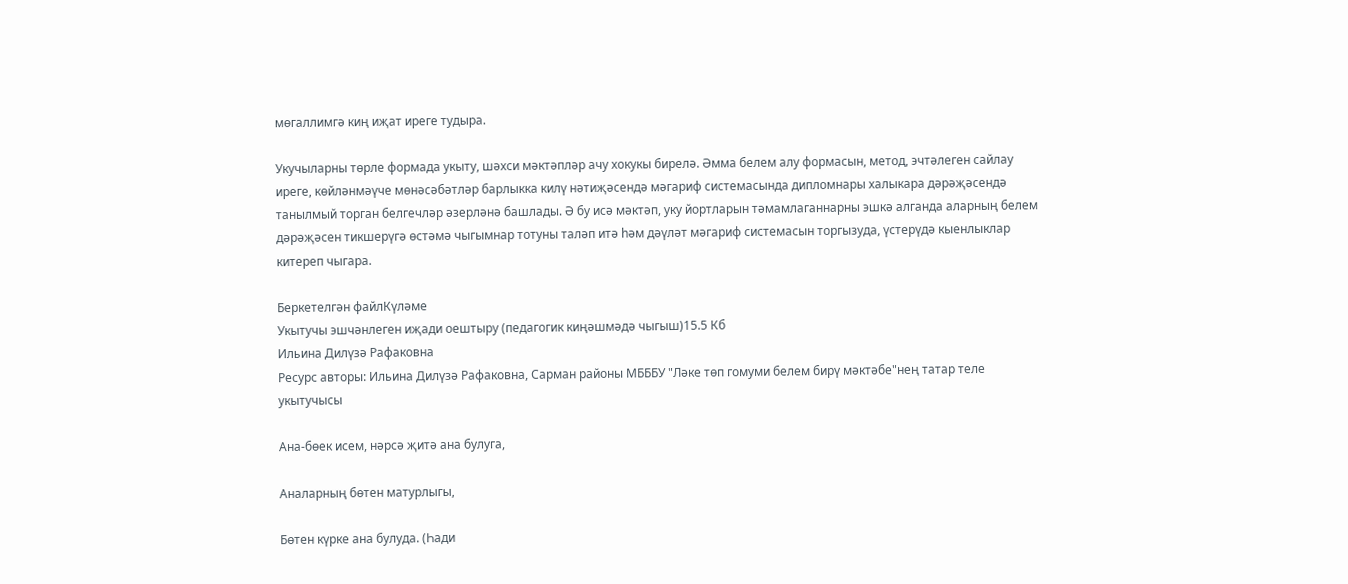мөгаллимгә киң иҗат иреге тудыра.

Укучыларны төрле формада укыту, шәхси мәктәпләр ачу хокукы бирелә. Әмма белем алу формасын, метод, эчтәлеген сайлау иреге, көйләнмәүче мөнәсәбәтләр барлыкка килү нәтиҗәсендә мәгариф системасында дипломнары халыкара дәрәҗәсендә танылмый торган белгечләр әзерләнә башлады. Ә бу исә мәктәп, уку йортларын тәмамлаганнарны эшкә алганда аларның белем дәрәҗәсен тикшерүгә өстәмә чыгымнар тотуны таләп итә һәм дәүләт мәгариф системасын торгызуда, үстерүдә кыенлыклар китереп чыгара.

Беркетелгән файлКүләме
Укытучы эшчәнлеген иҗади оештыру (педагогик киңәшмәдә чыгыш)15.5 Кб
Ильина Дилүзә Рафаковна
Ресурс авторы: Ильина Дилүзә Рафаковна, Сарман районы МБББУ "Ләке төп гомуми белем бирү мәктәбе"нең татар теле укытучысы

Ана-бөек исем, нәрсә җитә ана булуга,

Аналарның бөтен матурлыгы,

Бөтен күрке ана булуда. (Һади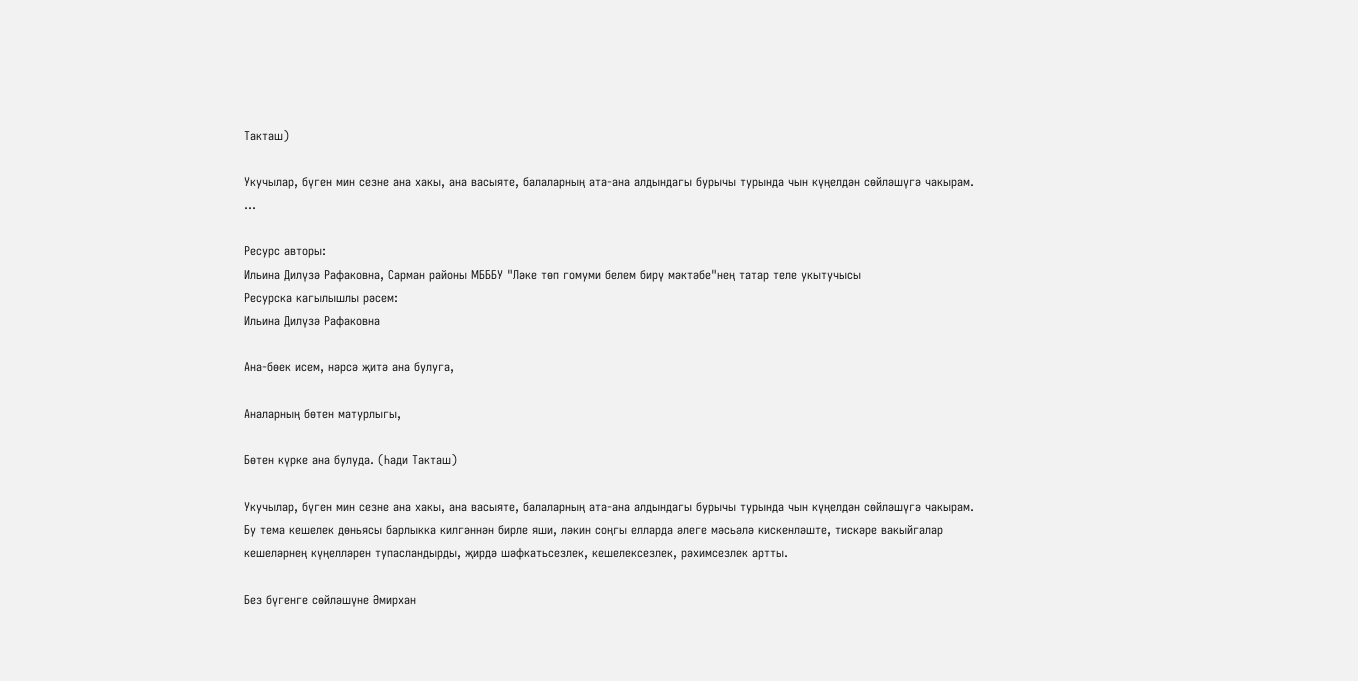Такташ)

Укучылар, бүген мин сезне ана хакы, ана васыяте, балаларның ата-ана алдындагы бурычы турында чын күңелдән сөйләшүгә чакырам. ...

Ресурс авторы:
Ильина Дилүзә Рафаковна, Сарман районы МБББУ "Ләке төп гомуми белем бирү мәктәбе"нең татар теле укытучысы
Ресурска кагылышлы рәсем:
Ильина Дилүзә Рафаковна

Ана-бөек исем, нәрсә җитә ана булуга,

Аналарның бөтен матурлыгы,

Бөтен күрке ана булуда. (Һади Такташ)

Укучылар, бүген мин сезне ана хакы, ана васыяте, балаларның ата-ана алдындагы бурычы турында чын күңелдән сөйләшүгә чакырам. Бу тема кешелек дөньясы барлыкка килгәннән бирле яши, ләкин соңгы елларда әлеге мәсьәлә кискенләште, тискәре вакыйгалар кешеләрнең күңелләрен тупасландырды, җирдә шәфкатьсезлек, кешелексезлек, рәхимсезлек артты.

Без бүгенге сөйләшүне Әмирхан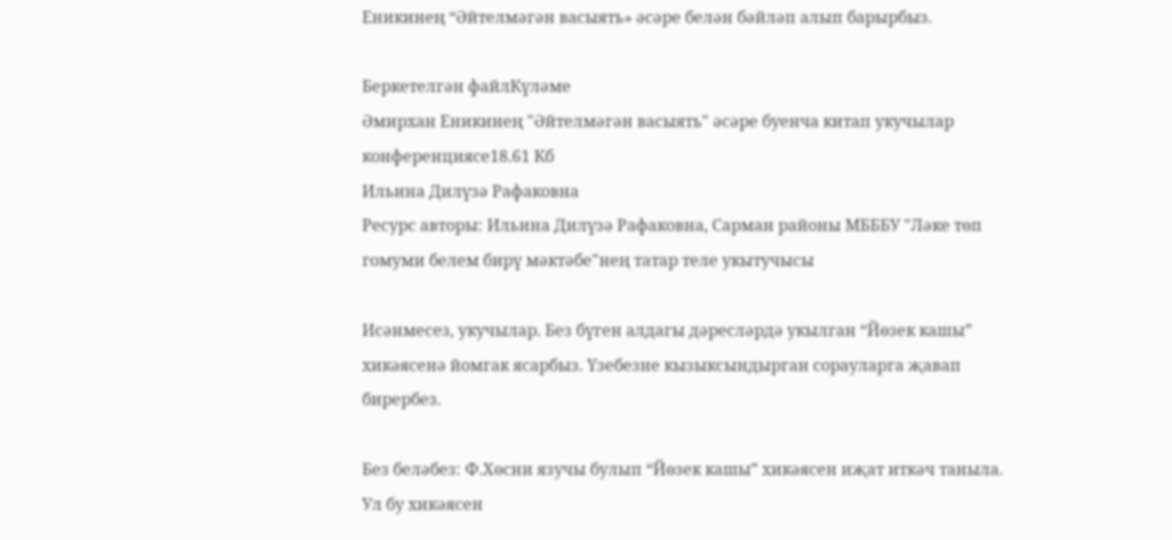Еникинең “Әйтелмәгән васыять» әсәре белән бәйләп алып барырбыз.

Беркетелгән файлКүләме
Әмирхан Еникинең "Әйтелмәгән васыять" әсәре буенча китап укучылар конференциясе18.61 Кб
Ильина Дилүзә Рафаковна
Ресурс авторы: Ильина Дилүзә Рафаковна, Сарман районы МБББУ "Ләке төп гомуми белем бирү мәктәбе"нең татар теле укытучысы

Исәнмесез, укучылар. Без бүген алдагы дәресләрдә укылган “Йөзек кашы” хикәясенә йомгак ясарбыз. Үзебезне кызыксындырган сорауларга җавап бирербез.

Без беләбез: Ф.Хөсни язучы булып “Йөзек кашы” хикәясен иҗат иткәч таныла. Ул бу хикәясен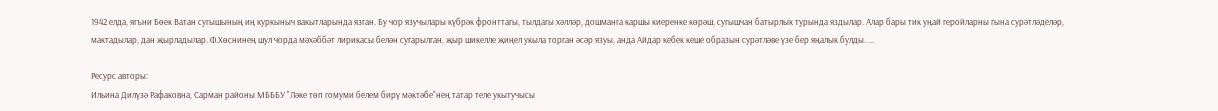1942 елда, ягъни Бөек Ватан сугышының иң куркыныч вакытларында язган. Бу чор язучылары күбрәк фронттагы, тылдагы хәлләр, дошманга каршы киеренке көрәш, сугышчан батырлык турында яздылар. Алар бары тик уңай геройларны гына сурәтләделәр, мактадылар, дан җырладылар. Ф.Хөснинең шул чорда мәхәббәт лирикасы белән сугарылган, җыр шикелле җиңел укыла торган әсәр язуы, анда Айдар кебек кеше образын сурәтләве үзе бер яңалык булды. ...

Ресурс авторы:
Ильина Дилүзә Рафаковна, Сарман районы МБББУ "Ләке төп гомуми белем бирү мәктәбе"нең татар теле укытучысы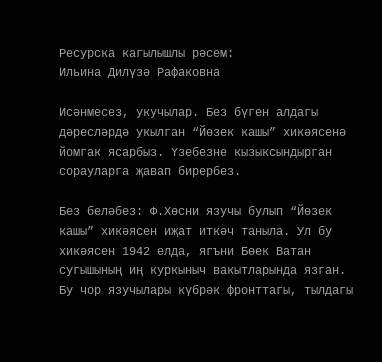Ресурска кагылышлы рәсем:
Ильина Дилүзә Рафаковна

Исәнмесез, укучылар. Без бүген алдагы дәресләрдә укылган “Йөзек кашы” хикәясенә йомгак ясарбыз. Үзебезне кызыксындырган сорауларга җавап бирербез.

Без беләбез: Ф.Хөсни язучы булып “Йөзек кашы” хикәясен иҗат иткәч таныла. Ул бу хикәясен 1942 елда, ягъни Бөек Ватан сугышының иң куркыныч вакытларында язган. Бу чор язучылары күбрәк фронттагы, тылдагы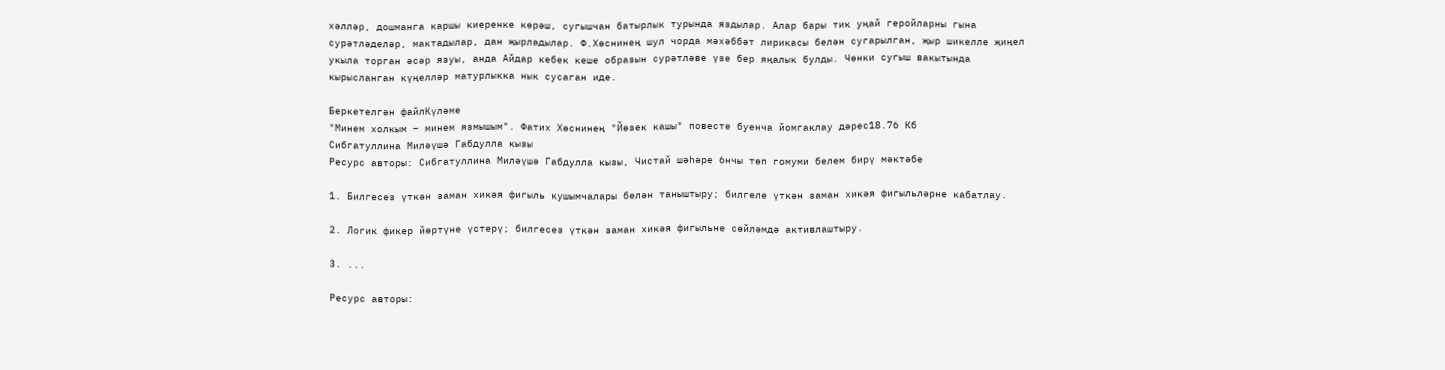хәлләр, дошманга каршы киеренке көрәш, сугышчан батырлык турында яздылар. Алар бары тик уңай геройларны гына сурәтләделәр, мактадылар, дан җырладылар. Ф.Хөснинең шул чорда мәхәббәт лирикасы белән сугарылган, җыр шикелле җиңел укыла торган әсәр язуы, анда Айдар кебек кеше образын сурәтләве үзе бер яңалык булды. Чөнки сугыш вакытында кырысланган күңелләр матурлыкка нык сусаган иде.

Беркетелгән файлКүләме
"Минем холкым – минем язмышым". Фатих Хөснинең "Йөзек кашы" повесте буенча йомгаклау дәрес18.76 Кб
Сибгатуллина Миләүшә Габдулла кызы
Ресурс авторы: Сибгатуллина Миләүшә Габдулла кызы, Чистай шәһәре 6нчы төп гомуми белем бирү мәктәбе

1. Билгесез үткән заман хикәя фигыль кушымчалары белән таныштыру; билгеле үткән заман хикәя фигыльләрне кабатлау.

2. Логик фикер йөртүне үстерү; билгесез үткән заман хикәя фигыльне сөйләмдә активлаштыру.

3. ...

Ресурс авторы: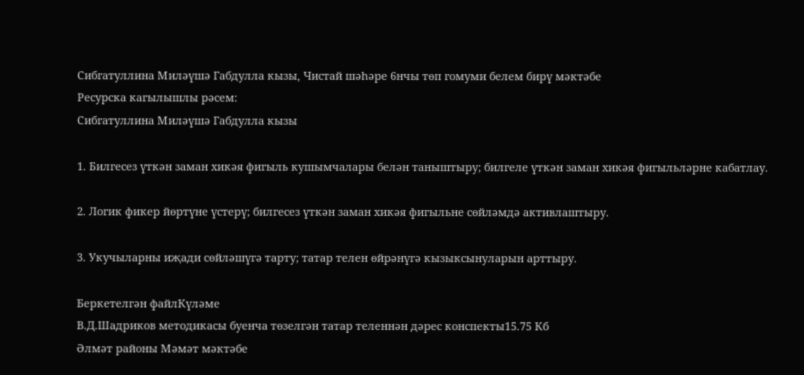Сибгатуллина Миләүшә Габдулла кызы, Чистай шәһәре 6нчы төп гомуми белем бирү мәктәбе
Ресурска кагылышлы рәсем:
Сибгатуллина Миләүшә Габдулла кызы

1. Билгесез үткән заман хикәя фигыль кушымчалары белән таныштыру; билгеле үткән заман хикәя фигыльләрне кабатлау.

2. Логик фикер йөртүне үстерү; билгесез үткән заман хикәя фигыльне сөйләмдә активлаштыру.

3. Укучыларны иҗади сөйләшүгә тарту; татар телен өйрәнүгә кызыксынуларын арттыру.

Беркетелгән файлКүләме
В.Д.Шадриков методикасы буенча төзелгән татар теленнән дәрес конспекты15.75 Кб
Әлмәт районы Мәмәт мәктәбе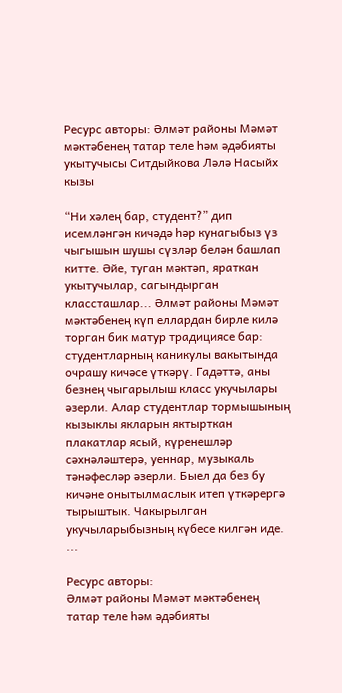Ресурс авторы: Әлмәт районы Мәмәт мәктәбенең татар теле һәм әдәбияты укытучысы Ситдыйкова Ләлә Насыйх кызы

“Ни хәлең бар, студент?” дип исемләнгән кичәдә һәр кунагыбыз үз чыгышын шушы сүзләр белән башлап китте. Әйе, туган мәктәп, яраткан укытучылар, сагындырган классташлар... Әлмәт районы Мәмәт мәктәбенең күп еллардан бирле килә торган бик матур традициясе бар: студентларның каникулы вакытында очрашу кичәсе үткәрү. Гадәттә, аны безнең чыгарылыш класс укучылары әзерли. Алар студентлар тормышының кызыклы якларын яктырткан плакатлар ясый, күренешләр сәхнәләштерә, уеннар, музыкаль тәнәфесләр әзерли. Быел да без бу кичәне онытылмаслык итеп үткәрергә тырыштык. Чакырылган укучыларыбызның күбесе килгән иде. ...

Ресурс авторы:
Әлмәт районы Мәмәт мәктәбенең татар теле һәм әдәбияты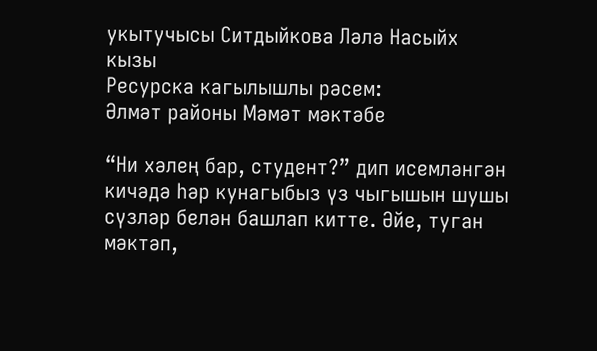укытучысы Ситдыйкова Ләлә Насыйх кызы
Ресурска кагылышлы рәсем:
Әлмәт районы Мәмәт мәктәбе

“Ни хәлең бар, студент?” дип исемләнгән кичәдә һәр кунагыбыз үз чыгышын шушы сүзләр белән башлап китте. Әйе, туган мәктәп,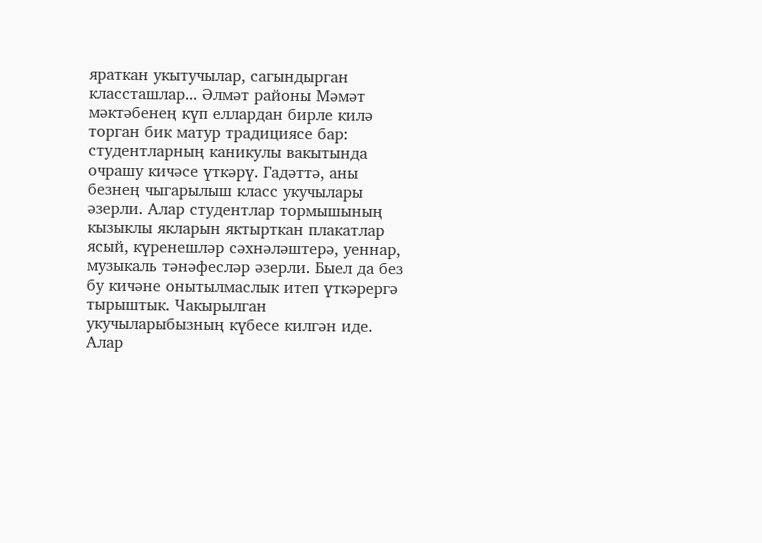яраткан укытучылар, сагындырган классташлар... Әлмәт районы Мәмәт мәктәбенең күп еллардан бирле килә торган бик матур традициясе бар: студентларның каникулы вакытында очрашу кичәсе үткәрү. Гадәттә, аны безнең чыгарылыш класс укучылары әзерли. Алар студентлар тормышының кызыклы якларын яктырткан плакатлар ясый, күренешләр сәхнәләштерә, уеннар, музыкаль тәнәфесләр әзерли. Быел да без бу кичәне онытылмаслык итеп үткәрергә тырыштык. Чакырылган укучыларыбызның күбесе килгән иде. Алар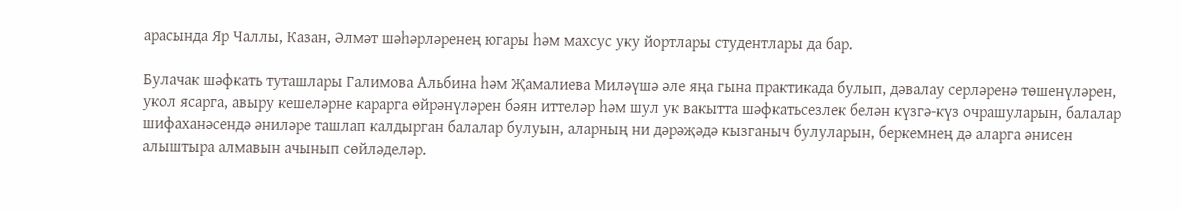арасында Яр Чаллы, Казан, Әлмәт шәһәрләренең югары һәм махсус уку йортлары студентлары да бар.

Булачак шәфкать туташлары Галимова Альбина һәм Җамалиева Миләүшә әле яңа гына практикада булып, дәвалау серләренә төшенүләрен, укол ясарга, авыру кешеләрне карарга өйрәнүләрен бәян иттеләр һәм шул ук вакытта шәфкатьсезлек белән күзгә-күз очрашуларын, балалар шифаханәсендә әниләре ташлап калдырган балалар булуын, аларның ни дәрәҗәдә кызганыч булуларын, беркемнең дә аларга әнисен алыштыра алмавын ачынып сөйләделәр.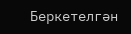Беркетелгән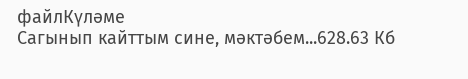файлКүләме
Сагынып кайттым сине, мәктәбем...628.63 Кб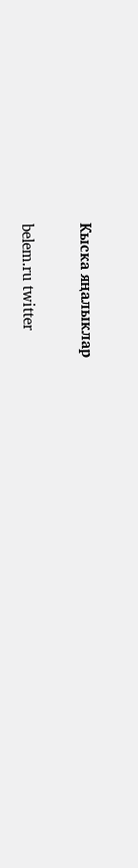Кыска яңалыклар

belem.ru twitter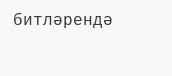битләрендә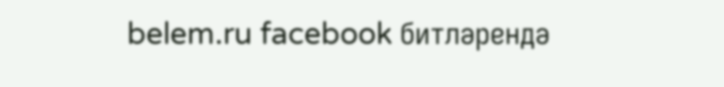belem.ru facebook битләрендә